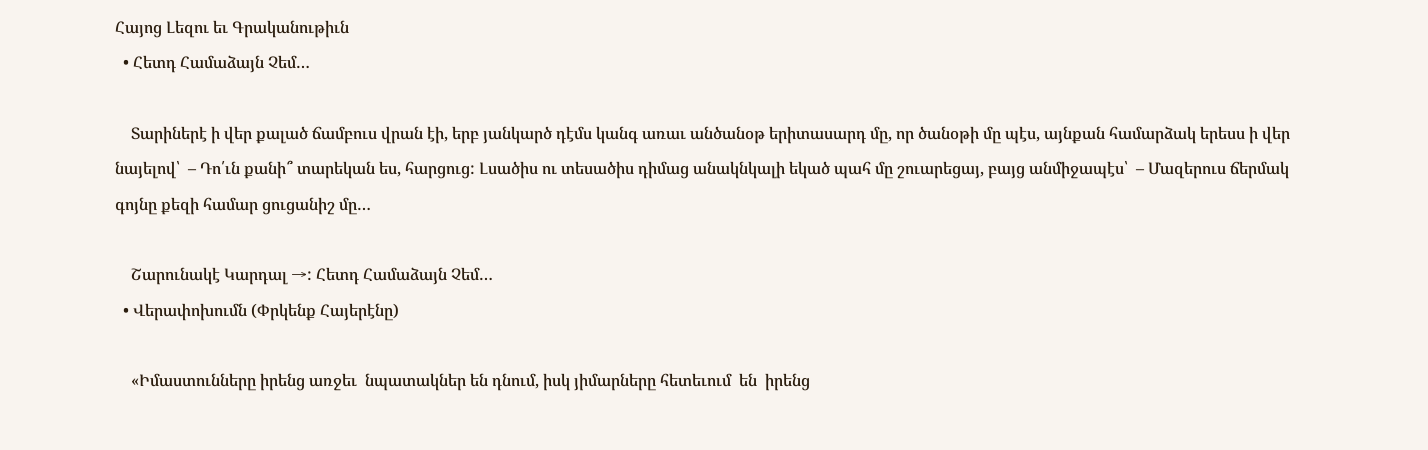Հայոց Լեզու եւ Գրականութիւն
  • Հետդ Համաձայն Չեմ…

    Տարիներէ ի վեր քալած ճամբուս վրան էի, երբ յանկարծ դէմս կանգ առաւ անծանօթ երիտասարդ մը, որ ծանօթի մը պէս, այնքան համարձակ երեսս ի վեր նայելով՝  – Դո՛ւն քանի՞ տարեկան ես, հարցուց: Լսածիս ու տեսածիս դիմաց անակնկալի եկած պահ մը շուարեցայ, բայց անմիջապէս՝  – Մազերուս ճերմակ գոյնը քեզի համար ցուցանիշ մը…

    Շարունակէ Կարդալ →: Հետդ Համաձայն Չեմ…
  • Վերափոխումն (Փրկենք Հայերէնը)

    «Իմաստունները իրենց առջեւ  նպատակներ են դնում, իսկ յիմարները հետեւում  են  իրենց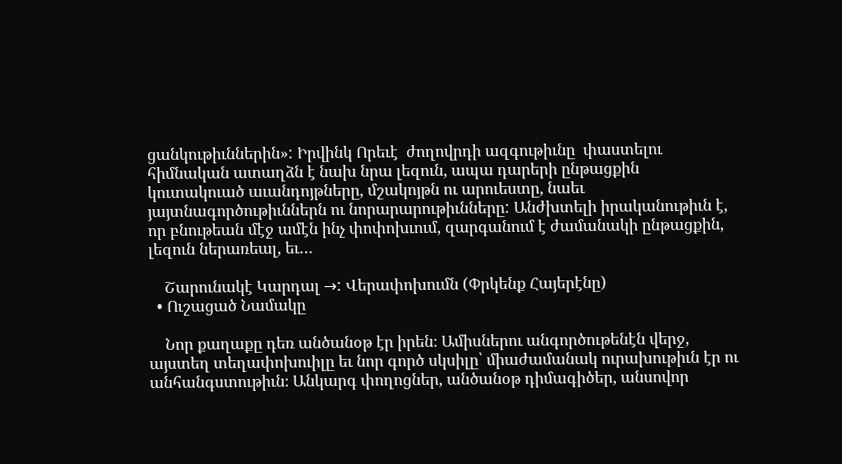ցանկութիւններին»: Իրվինկ Որեւէ  ժողովրդի ազգութիւնը  փաստելու հիմնական ատաղձն է նախ նրա լեզուն, ապա դարերի ընթացքին կուտակուած աւանդոյթները, մշակոյթն ու արուեստը, նաեւ յայտնագործութիւններն ու նորարարութիւնները: Անժխտելի իրականութիւն է, որ բնութեան մէջ ամէն ինչ փոփոխւում, զարգանում է ժամանակի ընթացքին, լեզուն ներառեալ, եւ…

    Շարունակէ Կարդալ →: Վերափոխումն (Փրկենք Հայերէնը)
  • Ուշացած Նամակը

    Նոր քաղաքը դեռ անծանօթ էր իրեն։ Ամիսներու անգործութենէն վերջ, այստեղ տեղափոխուիլը եւ նոր գործ սկսիլը՝ միաժամանակ ուրախութիւն էր ու անհանգստութիւն։ Անկարգ փողոցներ, անծանօթ դիմագիծեր, անսովոր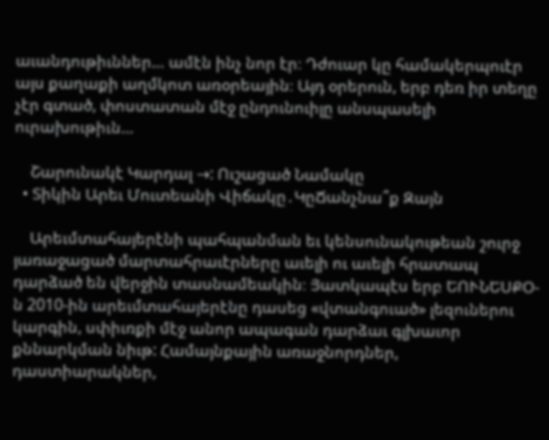աւանդութիւններ… ամէն ինչ նոր էր։ Դժուար կը համակերպուէր այս քաղաքի աղմկոտ առօրեային։ Այդ օրերուն, երբ դեռ իր տեղը չէր գտած, փոստատան մէջ ընդունուիլը անսպասելի ուրախութիւն…

    Շարունակէ Կարդալ →: Ուշացած Նամակը
  • Տիկին Արեւ Մուտեանի Վիճակը․ԿըՃանչնա՞ք Զայն

    Արեւմտահայերէնի պահպանման եւ կենսունակութեան շուրջ յառաջացած մարտահրաւէրները աւելի ու աւելի հրատապ դարձած են վերջին տասնամեակին։ Յատկապէս երբ ԵՈՒՆԵՍՔՕ-ն 2010-ին արեւմտահայերէնը դասեց «վտանգուած» լեզուներու կարգին, սփիւռքի մէջ անոր ապագան դարձաւ գլխաւոր քննարկման նիւթ: Համայնքային առաջնորդներ, դաստիարակներ,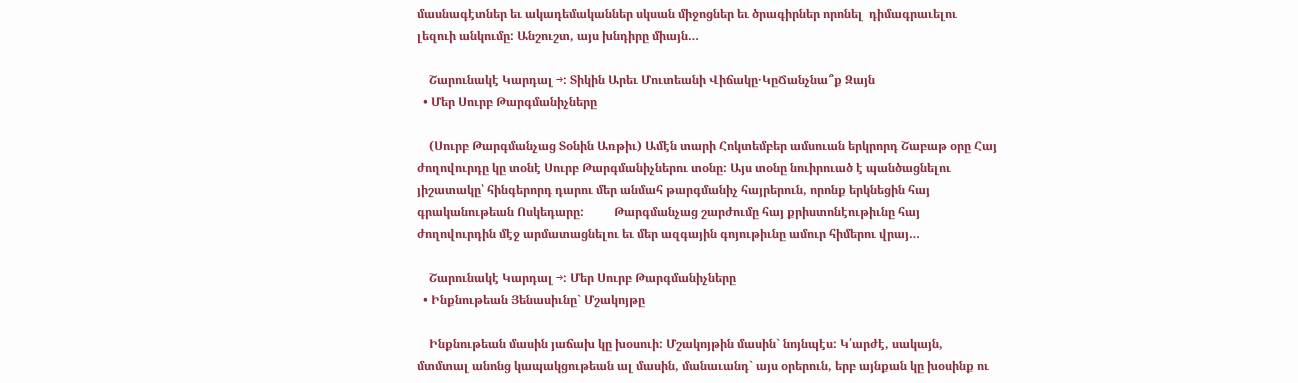մասնագէտներ եւ ակադեմականներ սկսան միջոցներ եւ ծրագիրներ որոնել  դիմագրաւելու լեզուի անկումը: Անշուշտ, այս խնդիրը միայն…

    Շարունակէ Կարդալ →: Տիկին Արեւ Մուտեանի Վիճակը․ԿըՃանչնա՞ք Զայն
  • Մեր Սուրբ Թարգմանիչները

    (Սուրբ Թարգմանչաց Տօնին Առթիւ) Ամէն տարի Հոկտեմբեր ամսուան երկրորդ Շաբաթ օրը Հայ ժողովուրդը կը տօնէ Սուրբ Թարգմանիչներու տօնը: Այս տօնը նուիրուած է պանծացնելու յիշատակը՝ հինգերորդ դարու մեր անմահ թարգմանիչ հայրերուն, որոնք երկնեցին հայ գրականութեան Ոսկեդարը:          Թարգմանչաց շարժումը հայ քրիստոնէութիւնը հայ ժողովուրդին մէջ արմատացնելու եւ մեր ազգային գոյութիւնը ամուր հիմերու վրայ…

    Շարունակէ Կարդալ →: Մեր Սուրբ Թարգմանիչները
  • Ինքնութեան Յենասիւնը` Մշակոյթը

    Ինքնութեան մասին յաճախ կը խօսուի: Մշակոյթին մասին` նոյնպէս: Կ՛արժէ, սակայն, մտմտալ անոնց կապակցութեան ալ մասին, մանաւանդ` այս օրերուն, երբ այնքան կը խօսինք ու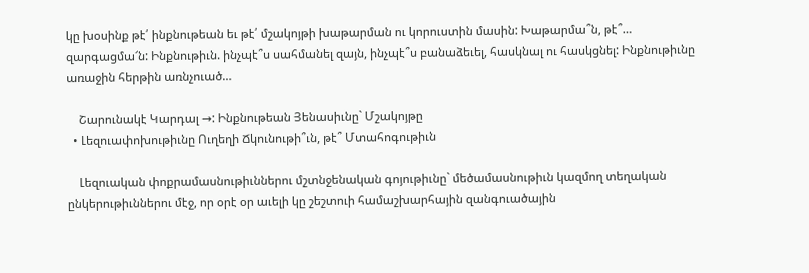կը խօսինք թէ՛ ինքնութեան եւ թէ՛ մշակոյթի խաթարման ու կորուստին մասին: Խաթարմա՞ն, թէ՞… զարգացմա՜ն: Ինքնութիւն. ինչպէ՞ս սահմանել զայն, ինչպէ՞ս բանաձեւել, հասկնալ ու հասկցնել: Ինքնութիւնը առաջին հերթին առնչուած…

    Շարունակէ Կարդալ →: Ինքնութեան Յենասիւնը` Մշակոյթը
  • Լեզուափոխութիւնը Ուղեղի Ճկունութի՞ւն, թէ՞ Մտահոգութիւն

    Լեզուական փոքրամասնութիւններու մշտնջենական գոյութիւնը` մեծամասնութիւն կազմող տեղական ընկերութիւններու մէջ, որ օրէ օր աւելի կը շեշտուի համաշխարհային զանգուածային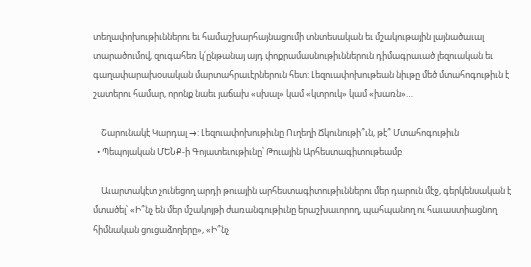տեղափոխութիւններու եւ համաշխարհայնացումի տնտեսական եւ մշակութային լայնածաւալ տարածումով, զուգահեռ կ՛ընթանայ այդ փոքրամասնութիւններուն դիմագրաւած լեզուական եւ գաղափարախօսական մարտահրաւէրներուն հետ: Լեզուափոխութեան նիւթը մեծ մտահոգութիւն է շատերու համար, որոնք նաեւ յաճախ «սխալ» կամ «կտրուկ» կամ «խառն»…

    Շարունակէ Կարդալ →: Լեզուափոխութիւնը Ուղեղի Ճկունութի՞ւն, թէ՞ Մտահոգութիւն
  • Պեպոյական ՄԵՆՔ-ի Գոյատեւութիւնը՝ Թուային Արհեստագիտութեամբ

    Աւարտակէտ չունեցող արդի թուային արհեստագիտութիւններու մեր դարուն մէջ, գերկենսական է մտածել՝ «Ի՞նչ են մեր մշակոյթի ժառանգութիւնը երաշխաւորող, պահպանող ու հաւաստիացնող հիմնական ցուցաձողերը», «Ի՞նչ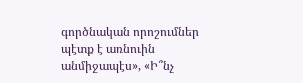գործնական որոշումներ պէտք է առնուին անմիջապէս», «Ի՞նչ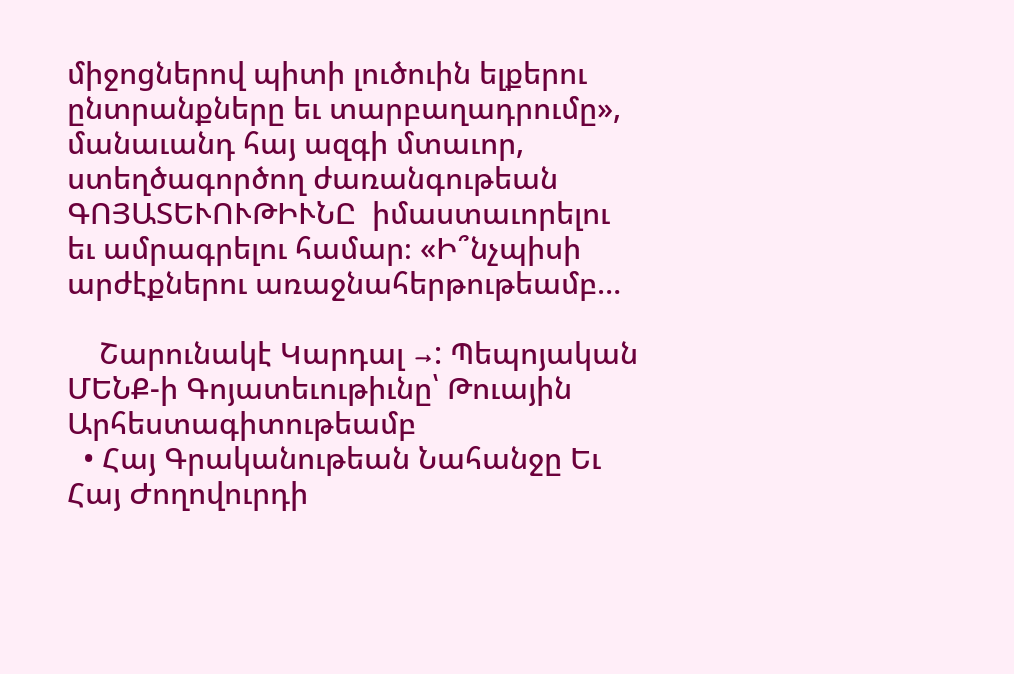միջոցներով պիտի լուծուին ելքերու ընտրանքները եւ տարբաղադրումը», մանաւանդ հայ ազգի մտաւոր, ստեղծագործող ժառանգութեան ԳՈՅԱՏԵՒՈՒԹԻՒՆԸ  իմաստաւորելու եւ ամրագրելու համար։ «Ի՞նչպիսի արժէքներու առաջնահերթութեամբ…

    Շարունակէ Կարդալ →: Պեպոյական ՄԵՆՔ-ի Գոյատեւութիւնը՝ Թուային Արհեստագիտութեամբ
  • Հայ Գրականութեան Նահանջը Եւ Հայ Ժողովուրդի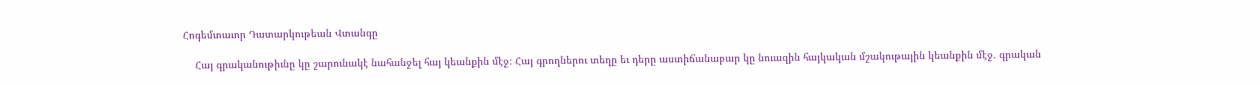Հոգեմտաւոր Դատարկութեան Վտանգը

    Հայ գրականութիւնը կը շարունակէ նահանջել հայ կեանքին մէջ։ Հայ գրողներու տեղը եւ դերը աստիճանաբար կը նուազին հայկական մշակութային կեանքին մէջ․ գրական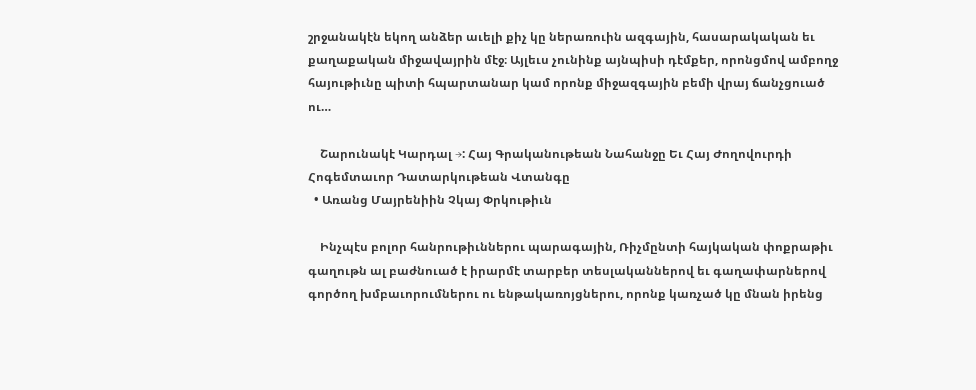շրջանակէն եկող անձեր աւելի քիչ կը ներառուին ազգային, հասարակական եւ քաղաքական միջավայրին մէջ։ Այլեւս չունինք այնպիսի դէմքեր, որոնցմով ամբողջ հայութիւնը պիտի հպարտանար կամ որոնք միջազգային բեմի վրայ ճանչցուած ու…

    Շարունակէ Կարդալ →: Հայ Գրականութեան Նահանջը Եւ Հայ Ժողովուրդի Հոգեմտաւոր Դատարկութեան Վտանգը
  • Առանց Մայրենիին Չկայ Փրկութիւն

    Ինչպէս բոլոր հանրութիւններու պարագային, Ռիչմընտի հայկական փոքրաթիւ գաղութն ալ բաժնուած է իրարմէ տարբեր տեսլականներով եւ գաղափարներով գործող խմբաւորումներու ու ենթակառոյցներու, որոնք կառչած կը մնան իրենց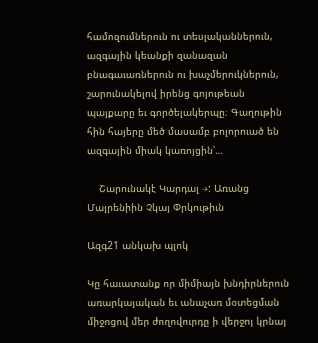համոզումներուն ու տեսլականներուն, ազգային կեանքի զանազան բնագաւառներուն ու խաչմերուկներուն, շարունակելով իրենց գոյութեան պայքարը եւ գործելակերպը։ Գաղութին հին հայերը մեծ մասամբ բոլորուած են ազգային միակ կառոյցին՝…

    Շարունակէ Կարդալ →: Առանց Մայրենիին Չկայ Փրկութիւն

Ազգ21 անկախ պլոկ

Կը հաւատանք որ միմիայն խնդիրներուն առարկայական եւ անաչառ մօտեցման միջոցով մեր ժողովուրդը ի վերջոյ կրնայ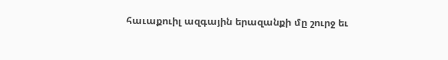հաւաքուիլ ազգային երազանքի մը շուրջ եւ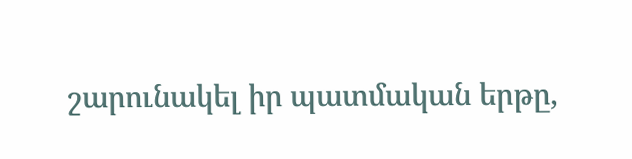շարունակել իր պատմական երթը,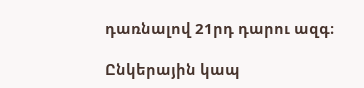դառնալով 21րդ դարու ազգ։

Ընկերային կապ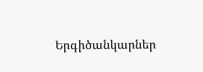Երգիծանկարներ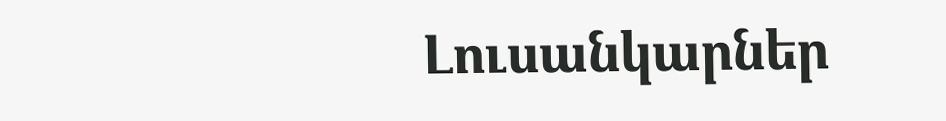Լուսանկարներ